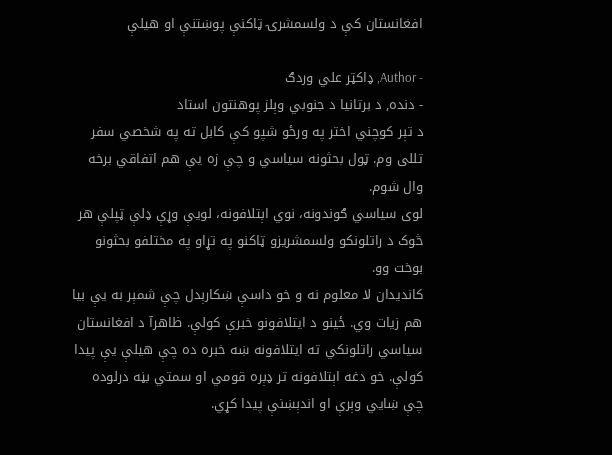افغانستان کې د ولسمشرۍ ټاکنې پوښتنې او هیلې

- Author, ډاکټر علي وردګ
- دنده, د برتانیا د جنوبي وېلز پوهنتون استاد
د تېر کوچني اختر په ورځو شپو کې کابل ته په شخصي سفر تللی وم. ټول بحثونه سیاسي و چې زه یې هم اتفاقي برخه وال شوم.
لوی سیاسي ګوندونه، نوي اېتلافونه، لویې وړې ډلې ټپلې هر څوک د راتلونکو ولسمشریزو ټاکنو په تړاو په مختلفو بحثونو بوخت وو.
کاندیدان لا معلوم نه و خو داسې ښکارېدل چې شمېر به یې بیا هم زیات وي. ځینو د ایتلافونو خبرې کولې. ظاهرآ د افغانستان سیاسي راتلونکي ته ایتلافونه ښه خبره ده چې هیلې یې پیدا کولې. خو دغه اېتلافونه تر ډېره قومي او سمتي بڼه درلوده چې ښايي وېرې او اندېښنې پیدا کړي.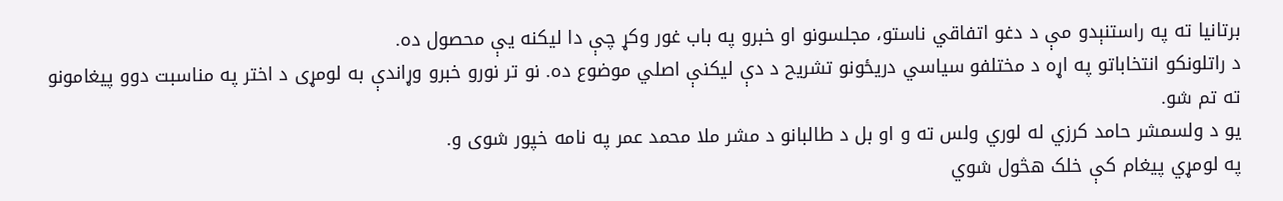برتانیا ته په راستنېدو مې د دغو اتفاقي ناستو، مجلسونو او خبرو په باب غور وکړ چې دا لیکنه یې محصول ده.
د راتلونکو انتخاباتو په اړه د مختلفو سیاسي دریځونو تشریح د دې لیکنې اصلي موضوع ده. نو تر نورو خبرو وړاندې به لومړی د اختر په مناسبت دوو پیغامونو ته تم شو.
یو د ولسمشر حامد کرزي له لوري ولس ته و او بل د طالبانو د مشر ملا محمد عمر په نامه خپور شوی و.
په لومړي پيغام کې خلک هڅول شوي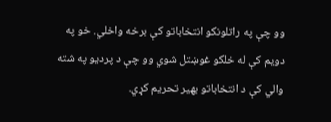وو چې په راتلونکو انتخاباتو کې برخه واخلي. خو په دویم کې له خلکو غوښتل شوي وو چې د پردیو په شته والي کې د انتخاباتو بهیر تحریم کړي.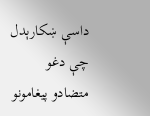داسې ښکارېدل چې دغو متضادو پیغامونو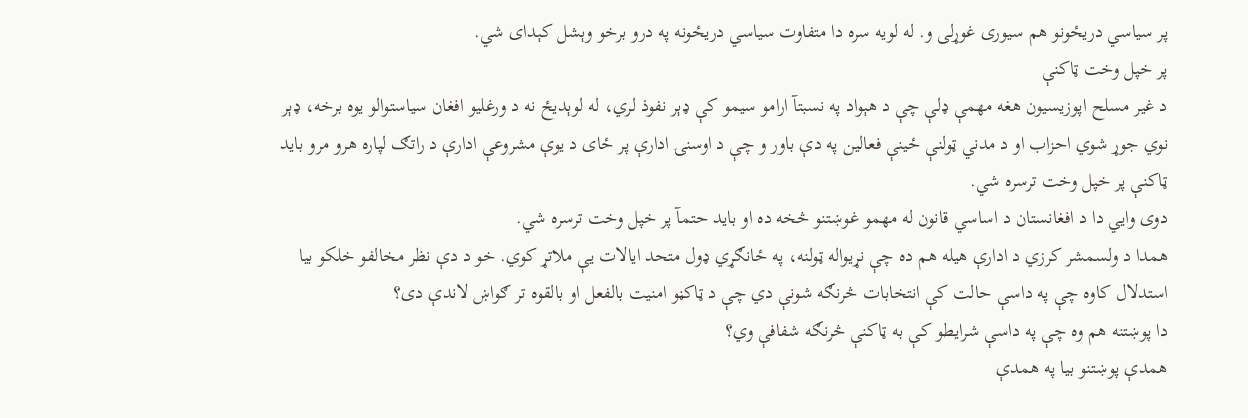پر سیاسي دریځونو هم سیوری غوړلی و. له لویه سره دا متفاوت سیاسي دریځونه په درو برخو وېشل کېدای شي.
پر خپل وخت ټاکنې
د غیر مسلح اپوزیسیون هغه مهمې ډلې چې د هېواد په نسبتآ ارامو سیمو کې ډېر نفوذ لري، له لوېدیځ نه د ورغليو افغان سیاستوالو یوه برخه، ډېر نوي جوړ شوي احزاب او د مدني ټولنې ځینې فعالین په دې باور و چې د اوسنۍ ادارې پر ځای د یوې مشروعې ادارې د راتګ لپاره هرو مرو باید ټاکنې پر خپل وخت ترسره شي.
دوی وايي دا د افغانستان د اساسي قانون له مهمو غوښتنو څخه ده او باید حتمآ پر خپل وخت ترسره شي.
همدا د ولسمشر کرزي د ادارې هیله هم ده چې نړیواله ټولنه، په ځانګړي ډول متحد ایالات یې ملاتړ کوي. خو د دې نظر مخالفو خلکو بیا استدلال کاوه چې په داسې حالت کې انتخابات څرنګه شونې دي چې د ټاکڼو امنیت بالفعل او بالقوه تر ګواښ لاندې دی؟
دا پوښتنه هم وه چې په داسې شرایطو کې به ټاکنې څرنګه شفافې وي؟
همدې پوښتنو بیا په همدې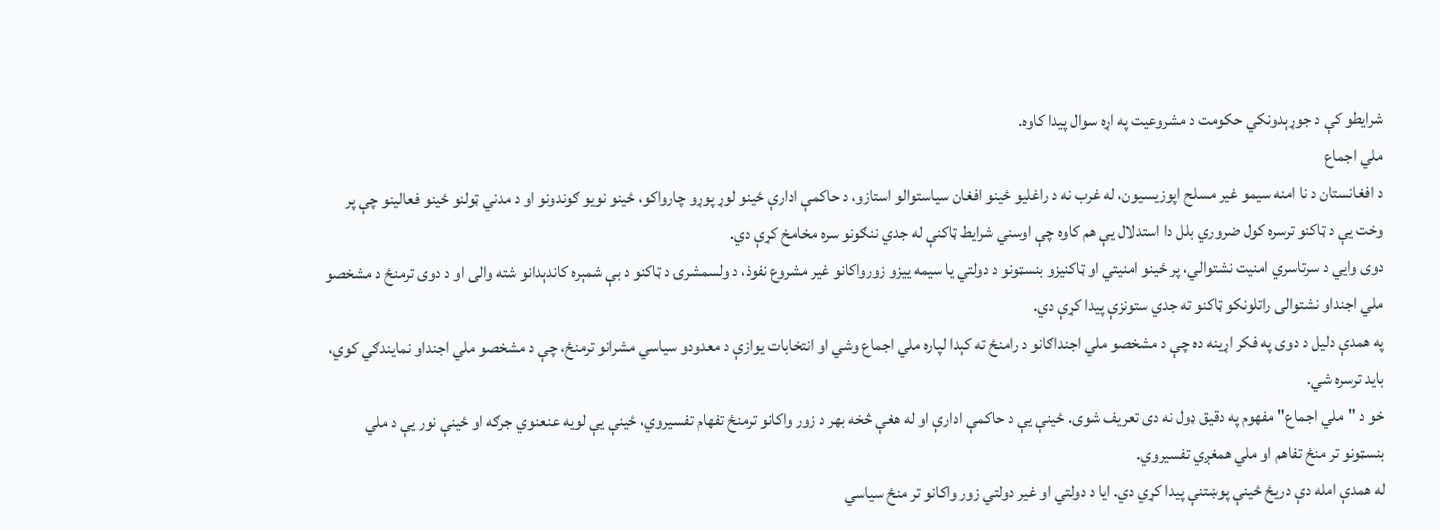شرایطو کې د جوړېدونکي حکومت د مشروعیت په اړه سوال پیدا کاوه.
ملي اجماع
د افغانستان د نا امنه سیمو غیر مسلح اپوزیسیون، له غرب نه د راغلیو ځینو افغان سیاستوالو استازو، د حاکمې ادارې ځینو لوړ پوړو چارواکو، ځینو نویو ګوندونو او د مدني ټولنو ځینو فعالینو چې پر وخت یې د ټاکنو ترسره کول ضروري بلل دا استدلال یې هم کاوه چې اوسني شرایط ټاکنې له جدي ننګونو سره مخامخ کړې دي.
دوی وايي د سرتاسري امنیت نشتوالي، پر ځینو امنیتي او ټاکنیزو بنسټونو د دولتي یا سیمه ییزو زورواکانو غیر مشروع نفوذ، د ولسمشرۍ د ټاکنو د بې شمېره کاندېدانو شته والی او د دوی ترمنځ د مشخصو ملي اجنداو نشتوالی راتلونکو ټاکنو ته جدي ستونزې پیدا کړې دي.
په همدې دلیل د دوی په فکر اړینه ده چې د مشخصو ملي اجنداګانو د رامنځ ته کېدا لپاره ملي اجماع وشي او انتخابات یوازې د معدودو سیاسي مشرانو ترمنځ، چې د مشخصو ملي اجنداو نمایندګي کوي، باید ترسره شي.
خو د "ملي اجماع" مفهوم په دقیق ډول نه دی تعریف شوی. ځینې یې د حاکمې ادارې او له هغې څخه بهر د زور واکانو ترمنځ تفهام تفسیروي، ځینې یې لویه عنعنوي جرګه او ځینې نور یې د ملي بنسټونو تر منځ تفاهم او ملي همغږي تفسیروي.
له همدې امله دې دریځ ځینې پوښتنې پیدا کړي دي. ایا د دولتي او غیر دولتي زور واکانو تر منځ سیاسي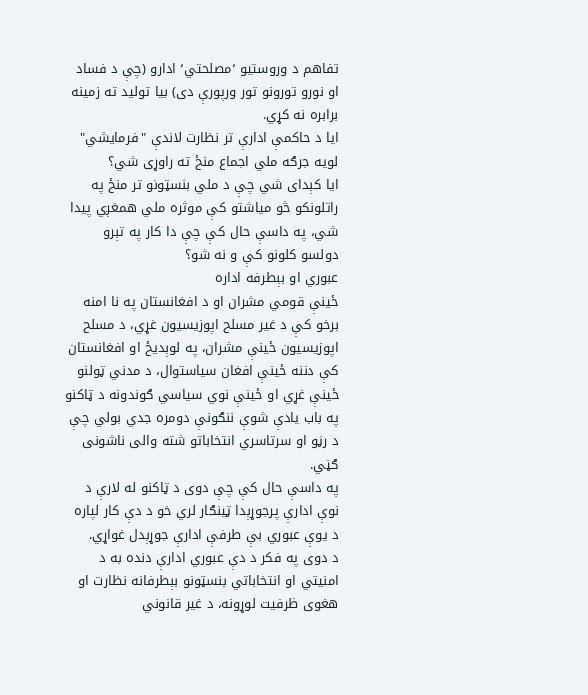تفاهم د وروستیو ٬مصلحتي٬ ادارو (چې د فساد او نورو تورونو تور ورپورې دی) بیا تولید ته زمینه برابره نه کړي.
ایا د حاکمې ادارې تر نظارت لاندې "فرمایشي" لویه جرګه ملي اجماع منځ ته راوړی شي؟
ایا کېدای شي چې د ملي بنسټونو تر منځ په راتلونکو څو میاشتو کې موثره ملي همغږي پیدا شي، په داسې حال کې چې دا کار په تېرو دولسو کلونو کې و نه شو؟
عبوري او بېطرفه اداره
ځینې قومي مشران او د افغانستان په نا امنه برخو کې د غیر مسلح اپوزیسیون غړي، د مسلح اپوزیسیون ځینې مشران، په لوېدیځ او افغانستان کې دننه ځینې افغان سیاستوال، د مدني ټولنو ځینې غړي او ځینې نوي سیاسي ګوندونه د ټاکنو په باب یادې شوې ننګونې دومره جدي بولي چې د رڼو او سرتاسري انتخاباتو شته والی ناشونی ګڼي.
په داسې حال کې چې دوی د ټاکنو له لارې د نوې ادارې پرجوړېدا ټینګار لري خو د دې کار لپاره د یوې عبوري بې طرفې ادارې جوړېدل غواړي.
د دوی په فکر د دې عبوري ادارې دنده به د امنیتي او انتخاباتي بنسټونو بېطرفانه نظارت او هغوی ظرفیت لوړونه، د غیر قانوني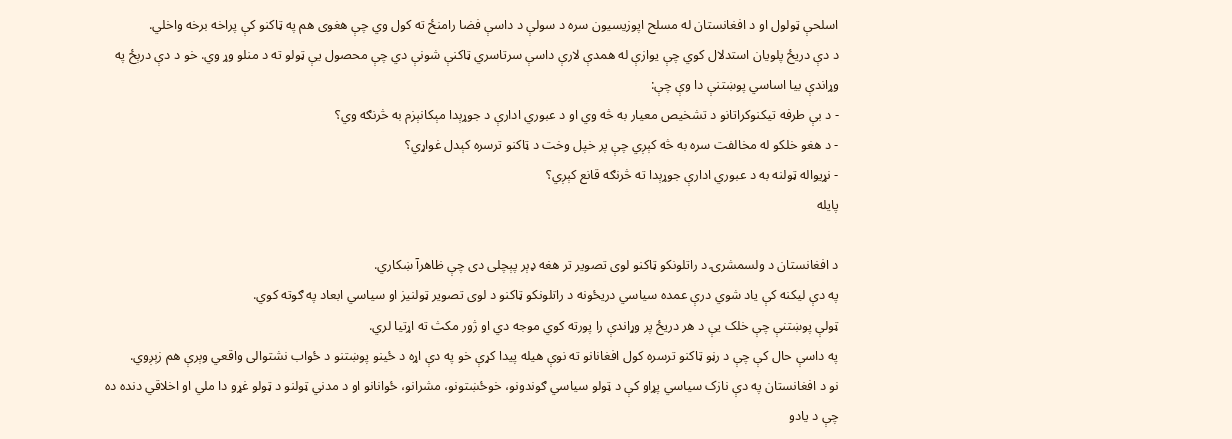اسلحې ټولول او د افغانستان له مسلح اپوزیسیون سره د سولې د داسې فضا رامنځ ته کول وي چې هغوی هم په ټاکنو کې پراخه برخه واخلي.
د دې دریځ پلویان استدلال کوي چې یوازې له همدې لارې داسې سرتاسري ټاکنې شونې دي چې محصول یې ټولو ته د منلو وړ وي. خو د دې درېځ په وړاندې بیا اساسي پوښتنې دا وې چې:
- د بې طرفه تیکنوکراتانو د تشخیص معیار به څه وي او د عبوري ادارې د جوړېدا مېکانېزم به څرنګه وي؟
- د هغو خلکو له مخالفت سره به څه کېږي چې پر خپل وخت د ټاکنو ترسره کېدل غواړي؟
- نړيواله ټولنه به د عبوري ادارې جوړېدا ته څرنګه قانع کېږي؟
پایله

د افغانستان د ولسمشرۍ د راتلونکو ټاکنو لوی تصویر تر هغه ډېر پېچلی دی چې ظاهرآ ښکاري.
په دې لیکنه کې یاد شوي درې عمده سیاسي دریځونه د راتلونکو ټاکنو د لوی تصویر ټولنیز او سیاسي ابعاد په ګوته کوي.
ټولې پوښتنې چې خلک یې د هر دریځ پر وړاندې را پورته کوي موجه دي او ژور مکث ته اړتیا لري.
په داسې حال کې چې د رڼو ټاکنو ترسره کول افغانانو ته نوې هیله پیدا کړې خو په دې اړه د ځینو پوښتنو د ځواب نشتوالی واقعي وېرې هم زېږوي.
نو د افغانستان په دې نازک سیاسي پړاو کې د ټولو سیاسي ګوندونو، خوځښتونو، مشرانو، ځوانانو او د مدني ټولنو د ټولو غړو دا ملي او اخلاقي دنده ده چې د یادو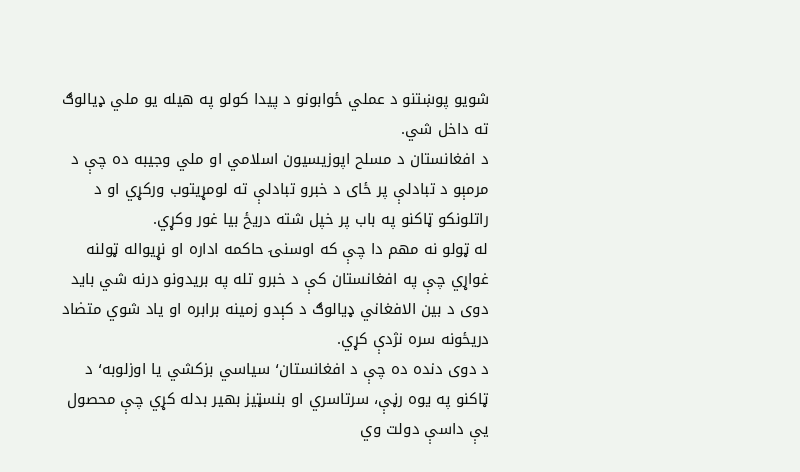شویو پوښتنو د عملي ځوابونو د پيدا کولو په هیله یو ملي ډیالوګ ته داخل شي.
د افغانستان د مسلح اپوزیسیون اسلامي او ملي وجیبه ده چې د مرمېو د تبادلې پر ځای د خبرو تبادلې ته لومړیتوب ورکړي او د راتلونکو ټاکنو په باب پر خپل شته دریځ بیا غور وکړي.
له ټولو نه مهم دا چې که اوسنۍ حاکمه اداره او نړیواله ټولنه غواړي چې په افغانستان کې د خبرو تله په بریدونو درنه شي باید دوی د بین الافغاني ډیالوګ د کېدو زمينه برابره او یاد شوي متضاد دریځونه سره نژدې کړي.
د دوی دنده ده چې د افغانستان٬ سیاسي بزکشي یا اوزلوبه٬ د ټاکنو په یوه رڼې، سرتاسري او بنسټیز بهیر بدله کړي چې محصول یې داسې دولت وي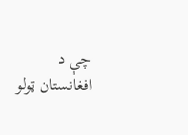چې د افغانستان ټولو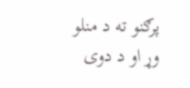پرګنو ته د منلو وړ او د دوی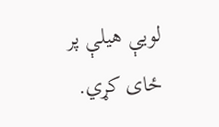لویې هیلې پر ځای کړي.